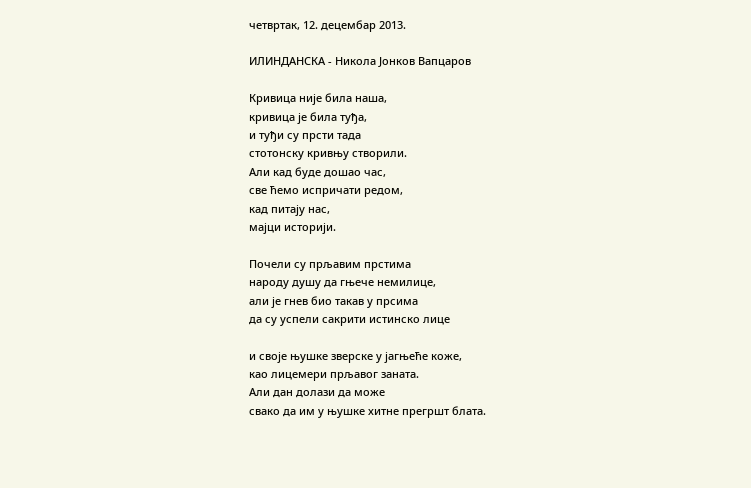четвртак, 12. децембар 2013.

ИЛИНДАНСКА - Никола Јонков Вапцаров

Кривица није била наша,
кривица је била туђа,
и туђи су прсти тада
стотонску кривњу створили.
Али кад буде дошао час,
све ћемо испричати редом,
кад питају нас,
мајци историји.

Почели су прљавим прстима
народу душу да гњече немилице,
али је гнев био такав у прсима
да су успели сакрити истинско лице

и своје њушке зверске у јагњеће коже,
као лицемери прљавог заната.
Али дан долази да може
свако да им у њушке хитне прегршт блата.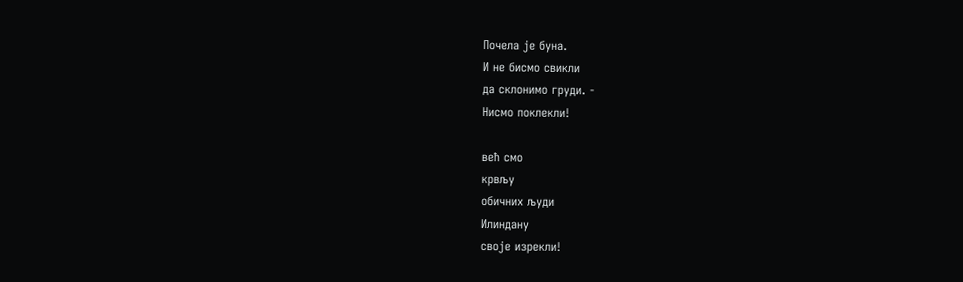Почела је буна.
И не бисмо свикли
да склонимо груди. -
Нисмо поклекли!

већ смо
крвљу
обичних људи
Илиндану
своје изрекли!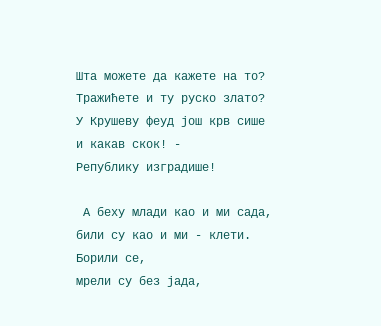Шта можете да кажете на то?
Тражићете и ту руско злато?
У Крушеву феуд још крв сише
и какав скок! -
Републику изградише!

 А беху млади као и ми сада,
били су као и ми - клети.
Борили се,
мрели су без јада,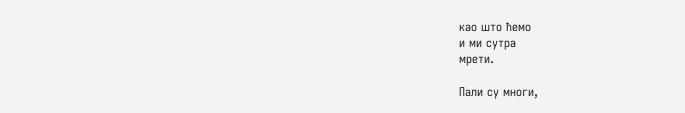као што ћемо
и ми сутра
мрети.

Пали су многи,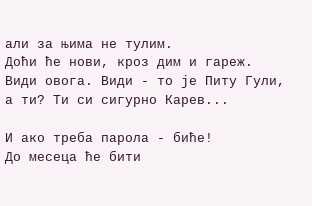али за њима не тулим.
Доћи ће нови, кроз дим и гареж.
Види овога. Види - то је Питу Гули,
а ти? Ти си сигурно Карев...

И ако треба парола - биће!
До месеца ће бити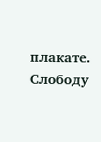плакате.
Слободу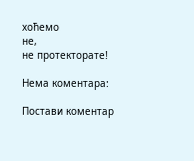хоћемо
не,
не протекторате!

Нема коментара:

Постави коментар